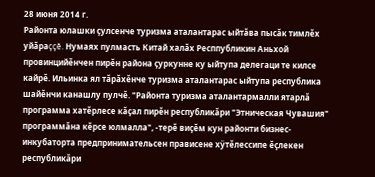28 июня 2014 г.
Районта юлашки çулсенче туризма аталантарас ыйтăва пысăк тимлĕх уйăраççĕ. Нумаях пулмасть Китай халăх Респпубликин Аньхой провинцийĕнчен пирĕн района çуркунне ку ыйтупа делегаци те килсе кайрĕ. Ильинка ял тăрăхĕнче туризма аталантарас ыйтупа республика шайĕнчи канашлу пулчĕ. "Районта туризма аталантармалли ятарлă программа хатĕрлесе кăçал пирĕн республикăри "Этническая Чувашия" программăна кĕрсе юлмалла", -терĕ виçĕм кун районти бизнес-инкубаторта предпринимательсен прависене хÿтĕлессипе ĕçлекен республикăри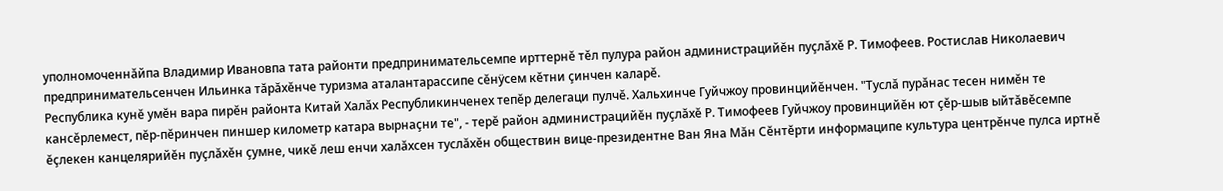уполномоченнăйпа Владимир Ивановпа тата районти предпринимательсемпе ирттернĕ тĕл пулура район администрацийĕн пуçлăхĕ Р. Тимофеев. Ростислав Николаевич предпринимательсенчен Ильинка тăрăхĕнче туризма аталантарассипе сĕнÿсем кĕтни çинчен каларĕ.
Республика кунĕ умĕн вара пирĕн районта Китай Халăх Республикинченех тепĕр делегаци пулчĕ. Хальхинче Гуйчжоу провинцийĕнчен. "Туслă пурăнас тесен нимĕн те кансĕрлемест, пĕр-пĕринчен пиншер километр катара вырнаçни те", - терĕ район администрацийĕн пуçлăхĕ Р. Тимофеев Гуйчжоу провинцийĕн ют çĕр-шыв ыйтăвĕсемпе ĕçлекен канцелярийĕн пуçлăхĕн çумне, чикĕ леш енчи халăхсен туслăхĕн обществин вице-президентне Ван Яна Мăн Сĕнтĕрти информаципе культура центрĕнче пулса иртнĕ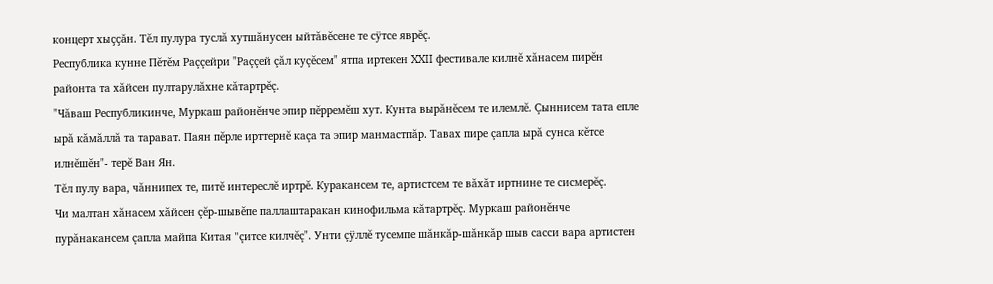концерт хыççăн. Тĕл пулура туслă хутшăнусен ыйтăвĕсене те сÿтсе яврĕç.
Республика кунне Пĕтĕм Раççейри "Раççей çăл куçĕсем" ятпа иртекен XXII фестивале килнĕ хăнасем пирĕн районта та хăйсен пултарулăхне кăтартрĕç.
"Чăваш Республикинче, Муркаш районĕнче эпир пĕрремĕш хут. Кунта вырăнĕсем те илемлĕ. Çыннисем тата епле ырă кăмăллă та тарават. Паян пĕрле ирттернĕ каçа та эпир манмастпăр. Тавах пире çапла ырă сунса кĕтсе илнĕшĕн"- терĕ Ван Ян.
Тĕл пулу вара, чăннипех те, питĕ интереслĕ иртрĕ. Куракансем те, артистсем те вăхăт иртнине те сисмерĕç.
Чи малтан хăнасем хăйсен çĕр-шывĕпе паллаштаракан кинофильма кăтартрĕç. Муркаш районĕнче пурăнакансем çапла майпа Китая "çитсе килчĕç". Унти çÿллĕ тусемпе шăнкăр-шăнкăр шыв сасси вара артистен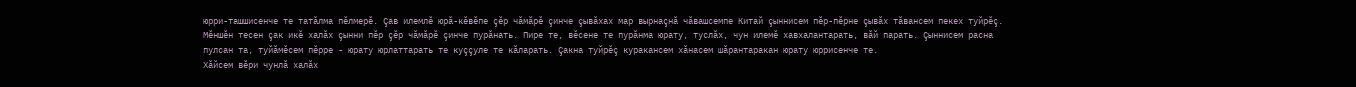юрри-ташшисенче те татăлма пĕлмерĕ. Çав илемлĕ юрă-кĕвĕпе çĕр чăмăрĕ çинче çывăхах мар вырнаçнă чăвашсемпе Китай çыннисем пĕр-пĕрне çывăх тăвансем пекех туйрĕç. Мĕншĕн тесен çак икĕ халăх çынни пĕр çĕр чăмăрĕ çинче пурăнать. Пире те, вĕсене те пурăнма юрату, туслăх, чун илемĕ хавхалантарать, вăй парать. Çыннисем расна пулсан та, туйăмĕсем пĕрре - юрату юрлаттарать те куççуле те кăларать. Çакна туйрĕç куракансем хăнасем шăрантаракан юрату юррисенче те.
Хăйсем вĕри чунлă халăх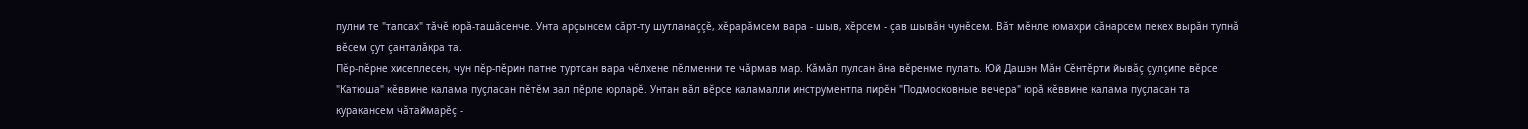пулни те "тапсах" тăчĕ юрă-ташăсенче. Унта арçынсем сăрт-ту шутланаççĕ, хĕрарăмсем вара - шыв, хĕрсем - çав шывăн чунĕсем. Вăт мĕнле юмахри сăнарсем пекех вырăн тупнă вĕсем çут çанталăкра та.
Пĕр-пĕрне хисеплесен, чун пĕр-пĕрин патне туртсан вара чĕлхене пĕлменни те чăрмав мар. Кăмăл пулсан ăна вĕренме пулать. Юй Дашэн Мăн Сĕнтĕрти йывăç çулçипе вĕрсе "Катюша" кĕввине калама пуçласан пĕтĕм зал пĕрле юрларĕ. Унтан вăл вĕрсе каламалли инструментпа пирĕн "Подмосковные вечера" юрă кĕввине калама пуçласан та куракансем чăтаймарĕç -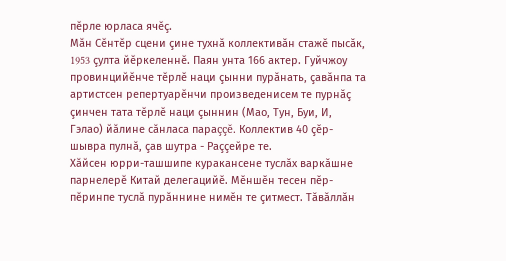пĕрле юрласа ячĕç.
Мăн Сĕнтĕр сцени çине тухнă коллективăн стажĕ пысăк, 1953 çулта йĕркеленнĕ. Паян унта 166 актер. Гуйчжоу провинцийĕнче тĕрлĕ наци çынни пурăнать, çавăнпа та артистсен репертуарĕнчи произведенисем те пурнăç çинчен тата тĕрлĕ наци çыннин (Мао, Тун, Буи, И, Гэлао) йăлине сăнласа параççĕ. Коллектив 40 çĕр-шывра пулнă, çав шутра - Раççейре те.
Хăйсен юрри-ташшипе куракансене туслăх варкăшне парнелерĕ Китай делегацийĕ. Мĕншĕн тесен пĕр-пĕринпе туслă пурăннине нимĕн те çитмест. Тăвăллăн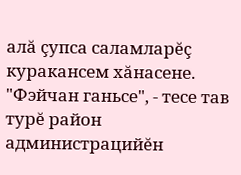алă çупса саламларĕç куракансем хăнасене. "Фэйчан ганьсе", - тесе тав турĕ район администрацийĕн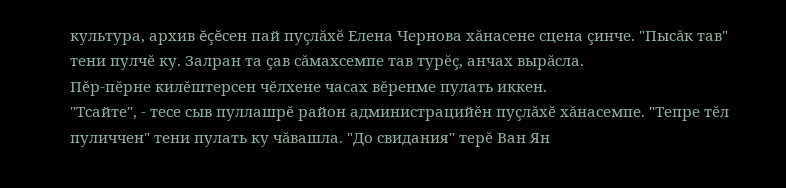культура, архив ĕçĕсен пай пуçлăхĕ Елена Чернова хăнасене сцена çинче. "Пысăк тав" тени пулчĕ ку. Залран та çав сăмахсемпе тав турĕç, анчах вырăсла.
Пĕр-пĕрне килĕштерсен чĕлхене часах вĕренме пулать иккен.
"Тсайте", - тесе сыв пуллашрĕ район администрацийĕн пуçлăхĕ хăнасемпе. "Тепре тĕл пуличчен" тени пулать ку чăвашла. "До свидания" терĕ Ван Ян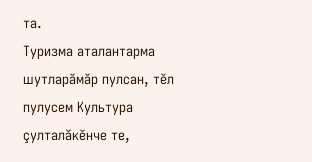та.
Туризма аталантарма шутларăмăр пулсан, тĕл пулусем Культура çулталăкĕнче те,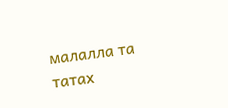малалла та татах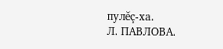пулĕç-ха.
Л. ПАВЛОВА.